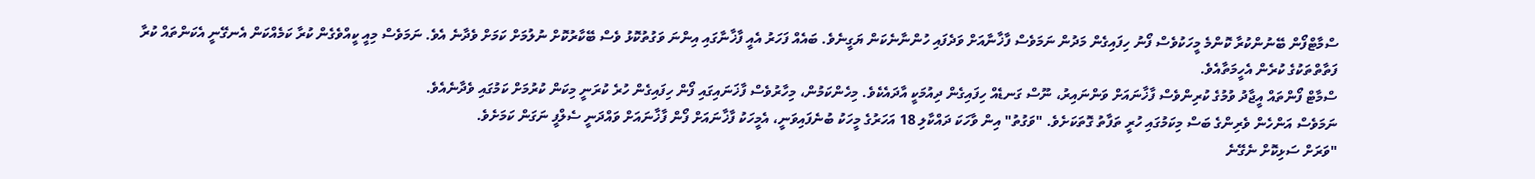ސްމާޓްފޯން ބޭނުންކުރާ ކޮންމެ މީހަކުވެސް ފޯނު ހިފައިގެން މަދުން ނަމަވެސް ފާޚާނާއަށް ވަދެފައި ހުންނާނެކަން ޔަގީނެވެ. ބައެއް ފަހަރު އެއީ ފާޚާނާގައި އިންނަ ވަގުތުކޮޅު ވެސް ބޭކާރުކޮށް ނުލުމަށް ކަމަށް ވެދާނެ އެވެ. ނަމަވެސް މިއީ ކީއްވެގެން ކުރާ ކަމެއްކަން އެނގޭނީ އެކަންތައް ކުރާ ފަތާތްތަކުގެ ކުރެން އެހީމަތާއެވެ.
ސްމާޓް ފޯންތައް އީޖާދު ވުމުގެ ކުރިންވެސް ފާޚާނައަށް ވަންނައިރު، ނޫސް ގަނޑެއް ހިފައިގެން ދިއުމަކީ އާދައެކެވެ. މިހެންކަމުން، މިހާރުވެސް ފާޚަނައިގައި ފޯން ހިފައިގެން ހުރެ ކުރަނީ މިކަން ކުރުމަށް ކަމުގައި ވެދާނެއެވެ.
ނަމަވެސް އަންހެން ވެރިންގެ ބަސް މިކަމުގައި ހުރީ ތަފާތު ގޮތަކަށެވެ. "ވަގުތު" އިން ވާހަކަ ދައްކާލި 18 އަހަރުގެ މީހަކު ބުނެފައިވަނީ، އެމީހަކު ފާޚާނައަށް ފޯން ފާޚާނައަށް ވައްދަނީ ސެލްފީ ނަގަން ކަމަށެވެ.
"ވަރަށް ސަޅިކޮށް ނެގޭނެ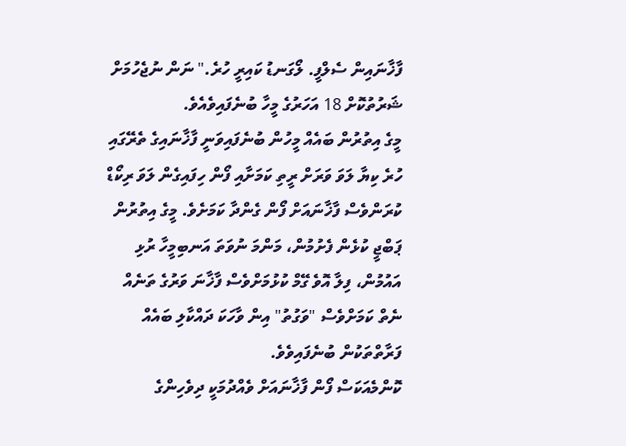ފާޚާނައިން ސެލްފީ. ލޯގަނޑު ކައިރީ ހުރެ." ނަން ނުޖެހުމަށް ޝަރުތުކޮށް 18 އަހަރުގެ މީހާ ބުނެފައިވެއެވެ.
މީގެ އިތުރުން ބައެއް މީހުން ބުނެފައިވަނީ ފާޚާނައިގެ ތެރޭގައި ހުރެ ކިޔާ ލަވަ ވަރަށް ރީތި ކަމަށާއި ފޯން ހިފައިގެން ލަވަ ރިކޯޑް ކުރަންވެސް ފާޚާނައަށް ފޯން ގެންދާ ކަމަށެވެ. މީގެ އިތުރުން ޕަބްޖީ ކުޅެން ފެށުމުން، މަންމަ ނުވަތަ އަނބިމީހާ ރުޅި އައުމުން، ފިލާ އޮވެ ގޭމް ކުޅުމަށްވެސް ފާޚާނަ ވަރުގެ ތަނެއް ނެތް ކަމަށްވެސް "ވަގުތު" އިން ވާހަކަ ދައްކާލި ބައެއް ފަރާތްތަކުން ބުނެފައިވެވެ.
ކޮންމެއަކަސް ފޯން ފާޚާނައަށް ވެއްދުމަކީ ދިވެހިންގެ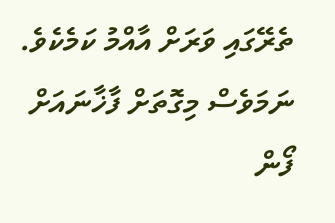ތެރޭގައި ވަރަށް އާއްމު ކަމެކެވެ. ނަމަވެސް މިގޮތަށް ފާޚާނައަށް ފޯން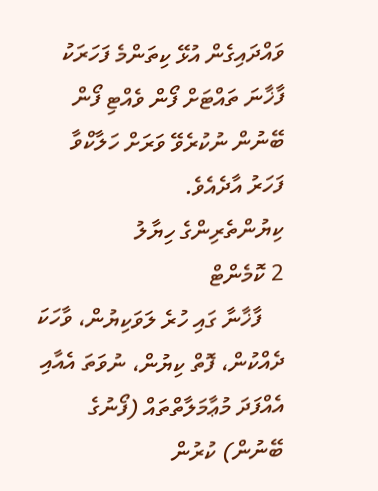ވައްދައިގެން އުޅޭ ކިތަންމެ ފަހަރަކު ފާޚާނަ ތައްޓަށް ފޯން ވެއްޓި ފޯން ބޭނުން ނުކުރެވޭ ވަރަށް ހަލާކްވާ ފަހަރު އާދެއެވެ.
ކިޔުންތެރިންގެ ހިޔާލު
2 ކޮމެންޓް
    ފާޚާނާ ގައި ހުރެ ލަވަކިޔުން، ވާހަކަ ދެއްކުން، ފޮތް ކިޔުން، ނުވަތަ އެއާއި އެއްފަދަ މުޢާމަލާތްތައް (ފޯނުގެ ބޭނުން) ކުރުން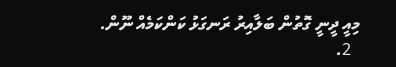މިއީ ދީނީ ގޮތުން ބަލާއިރު ރަނގަޅު ކަންކަމެއް ނޫން.
  2.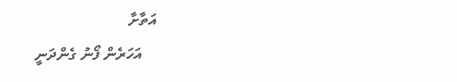އަތާށާ
    އަހަރެން ފޯނު ގެންދަނީ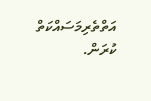އަތްތެރިމަސައްކަތް ކުރަން.